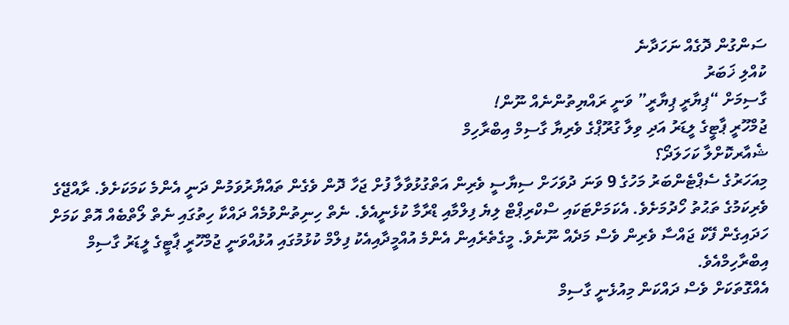ސަންގުން ދޮގެއް ނަހަދާނެ
ކުއްލި ޚަބަރު
ގާސިމަށް “ޕިޔާރީ ޕިޔާރީ” ވަނީ ރައްޔިތުންނެއް ނޫން!
ޖުމްހޫރީ ޕާޓީގެ ލީޑަރު އަދި ވިލާ ގުރޫޕްގެ ވެރިޔާ ގާސިމް އިބްރާހިމް
ޝެއާރކޮށްލާ ކަހަލަދޯ؟
މިއަހަރުގެ ސެޕްޓެންބަރު މަހުގެ 9 ވަނަ ދުވަހަށް ސިޔާސީ ވެރިން އަތްގުޅުވާލާ ފުށް ޖަހާ ދޮން ވެގެން ތައްޔާރުވަމުން ދަނީ އެންމެ ކަމަކަށެވެ. ރާއްޖޭގެ ވެރިކަމުގެ ތަޙުތު ހޯދުމަށެވެ. އެކަމަށްޓަކައި ސްކްރިޕްޓް ލިޔެ ފިލްމާއި ޑްރާމާ ކުޅެނީއެވެ. ނެތް ހިނިތުންވުމެއް ދައްކާ ހިތުގައި ނެތް ލޯތްބެއް އޮތް ކަމަށް ހަދައިގެން ފޭކް ޖައްސާ ވެރިން ވެސް މަދެއް ނޫނެވެ. މީގެތެރެއިން އެންމެ އުއްމީދާއިއެކު ފިލްމް ކުޅުމުގައި އުޅުއްވަނީ ޖުމްހޫރީ ޕާޓީގެ ލީޑަރު ގާސިމް އިބްރާހިމްއެވެ.
އެއްގޮތަކަށް ވެސް ދައްކަން މިއުޅެނީ ގާސިމް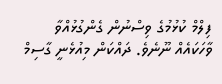ފިލްމް ކުޅުމުގެ ވިސްނުން ގެންގުޅުއްވާ ވާހަކައެއް ނޫނެވެ. ދައްކަން މިއުޅެނީ ގާސިމް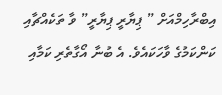އިބްރާހިމްއަށް ” ޕިޔާރީ ޕިޔާރީ” ވާ ތަކެއްޗާއި ކަންކަމުގެ ވާހަކައެވެ. އެ ބުނާ އޯގާތެރި ކަމާއި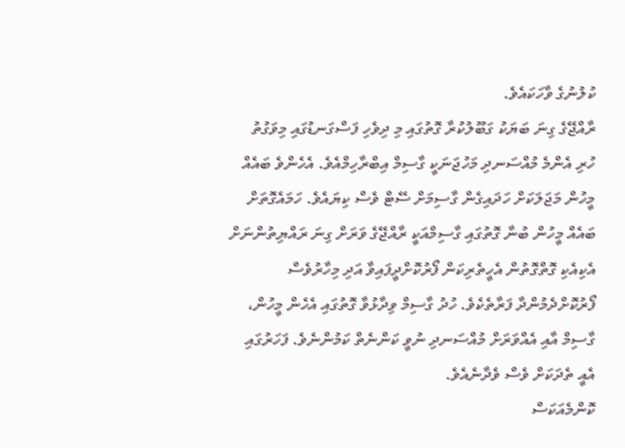ކުލުނުގެ ވާހަކައެވެ.
ރާއްޖޭގެ ގިނަ ބަޔަކު ގަބޫލުކުރާ ގޮތުގައި މި ދިވެހި ފަސްގަނޑުގައި މިވަގުތު ހުރި އެންމެ މުއްސަނދި މަހުޖަނަކީ ގާސިމް އިބްރާހިމްއެވެ. އެހެންވެ ބައެއް މީހުން މަޖަލަކަށް ހަދައިގެން ގާސިމަށް ސޭޓް ވެސް ކިޔައެވެ. ހަމައެގޮތަށް ބައެއް މީހުން ބުނާ ގޮތުގައި ގާސިމްއަކީ ރާއްޖޭގެ ވަރަށް ގިނަ ރައްޔިތުންނަށް އެކިއެކި ގޮތްގޮތުން އެހީތެރިކަން ފޯރުކޮށްދީފައިވާ އަދި މިހާރުވެސް ފޯރުކޮށްދެމުންދާ ފަރާތެކެވެ. ހުދު ގާސިމް ވިދާޅުވާ ގޮތުގައި އެހެން މީހުން، ގާސިމް އާއި އެއްވަރަށް މުއްސަނދި ނުވީ ކަންނެތް ކަމުންނެވެ. ފަހަރުގައި އެއީ ތެދަކަށް ވެސް ވެދާނެއެވެ.
ކޮންމެއަކަސް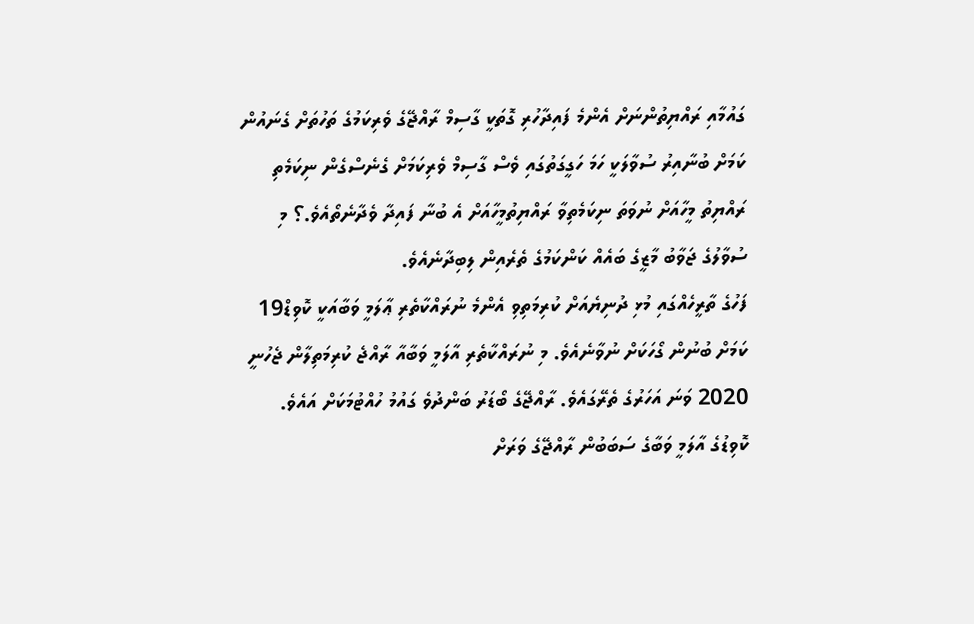ގައުމާއި ރައްޔިތުންނަށް އެންމެ ފައިދާހުރި ގޮތަކީ ގާސިމް ރާއްޖޭގެ ވެރިކަމުގެ ތަހުތަށް ގެނައުން ކަމަށް ބުނާއިރު ސުވާލަކީ ހަމަ ހަގީގަތުގައި ވެސް ގާސިމް ވެރިކަމަށް ގެނެސްގެން ނިކަމެތި ރައްޔިތު މީހާއަށް ނުވަތަ ނިކަމެތިވާ ރައްޔިތުމީހާއަށް އެ ބުނާ ފައިދާ ވެދާނެތޯއެވެ.؟ މި ސުވާލުގެ ޖަވާބު މާޒީގެ ބައެއް ކަންކަމުގެ ތެރެއިން ލިބިދާނެއެވެ.
ފަހުގެ ތާރީހެއްގައި މުޅި ދުނިޔެއަށް ކުރިމަތިވި އެންމެ ނުރައްކާތެރި ޢާލަމީ ވަބާއަކީ ކޮވިޑް19 ކަމަށް ބުނުން ގޯހަކަށް ނުވާނެއެވެ. މި ނުރައްކާތެރި އާލަމީ ވަބާއާ ރާއްޖެ ކުރިމަތިލާން ޖެހުނީ 2020 ވަނަ އަހަރުގެ ތެރޭގައެވެ. ރާއްޖޭގެ ބޯޑަރު ބަންދުވެ ގައުމު ހުއްޓުމަކަށް އައެވެ. ކޮވިޑުގެ އާލަމީ ވަބާގެ ސަބަބުން ރާއްޖޭގެ ވަރަށް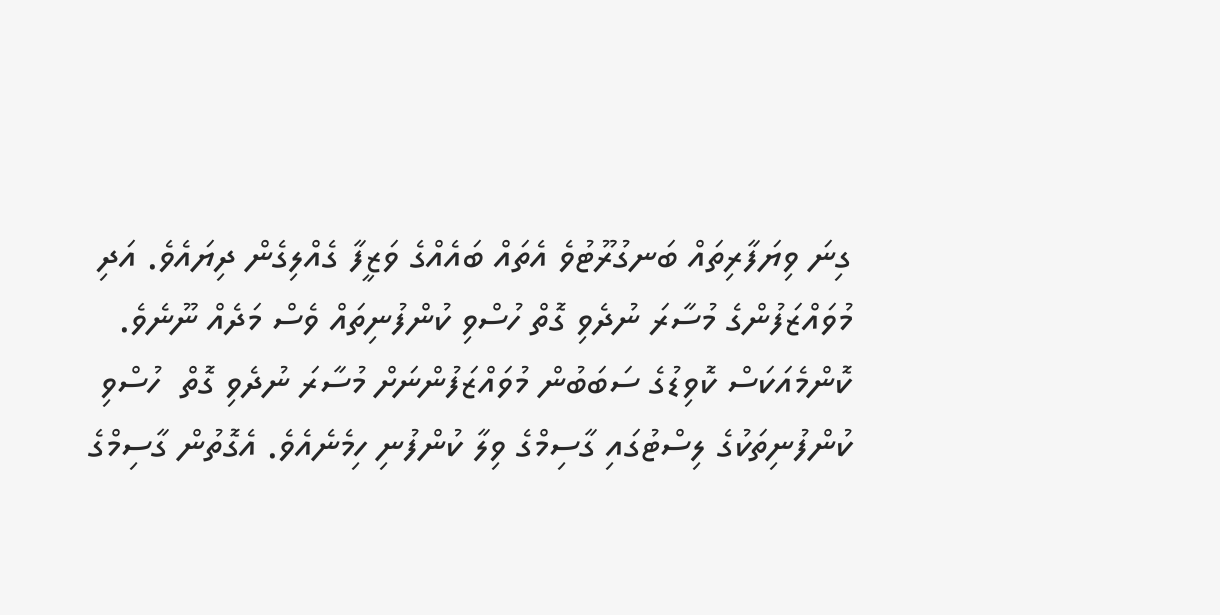ގިނަ ވިޔަފާރިތައް ބަނގުރޫޓުވެ އެތައް ބައެއްގެ ވަޒީފާ ގެއްލިގެން ދިޔައެވެ. އަދި މުވައްޒަފުންގެ މުސާރަ ނުދެވި ގޮތް ހުސްވި ކުންފުނިތައް ވެސް މަދެއް ނޫނެވެ.
ކޮންމެއަކަސް ކޮވިޑުގެ ސަބަބުން މުވައްޒަފުންނަށް މުސާރަ ނުދެވި ގޮތް  ހުސްވި ކުންފުނިތަކުގެ ލިސްޓުގައި ގާސިމްގެ ވިލާ ކުންފުނި ހިމެނެއެވެ. އެގޮތުން ގާސިމްގެ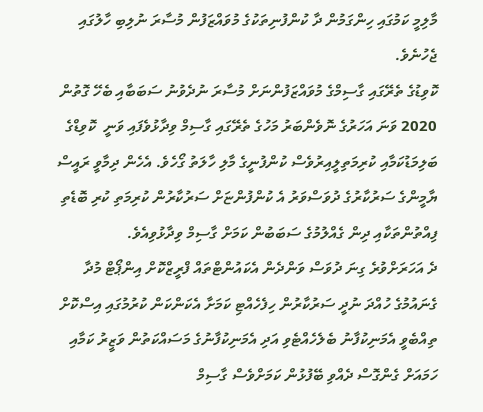މާލިމީ ކަމުގައި ހިންގަމުން ދާ ކުންފުނިތަކުގެ މުވައްޒަފުން މުސާރަ ނުލިބި ހާލުގައި ޖެހުނެވެ.
ކޮވިޑުގެ ތެރޭގައި ގާސިމްގެ މުވައްޒަފުންނަށް މުސާރަ ނުދެވުނު ސަބަބާއި ބެހޭ ގޮތުން 2020 ވަނަ އަހަރުގެ ނޮވެންބަރު މަހުގެ ތެރޭގައި ގާސިމް ވިދާޅުވެފައި ވަނީ  ކޮވިޑްގެ ބަލިމަޑުކަމާއި ކުރިމަތިލީއިރުވެސް ކުންފުނީގެ މާލި ހާލަތު ގޯހެވެ. އެހެން ދިމާވީ ރައީސް ޔާމީންގެ ސަރުކާރުގެ ދުވަސްވަރު އެ ކުންފުންޏަށް ސަރުކާރުން ކުރިމަތި ކުރި ބޮޑެތި ފިއްތުންތަކާއި ދިން ގެއްލުމުގެ ސަބަބުން ކަމަށް ގާސިމް ވިދާޅުވިއެވެ.
ދެ އަހަރަށްވުރެ ގިނަ ދުވަސް ވަންދެން އެކައުންޓްތައް ފްރީޒްކޮށް އިންޕޯޓް މުދާ ގެނައުމުގެ ހުއްދަ ނުދީ ސަރުކާރުން ހިފެހެއްޓި ކަމަށާ އެކަންކަން ކުރުމުގައި އިސްކޮށް ތިއްބެވީ އެމަނިކުފާނު ބެލެހެއްޓެވި އަދި އެމަނިކުފާނުގެ މަސައްކަތުން ވަޒީރު ކަމާއި ހަމައަށް ގެންގޮސް ދެއްވި ބޭފުޅުން ކަމަށްވެސް ގާސިމް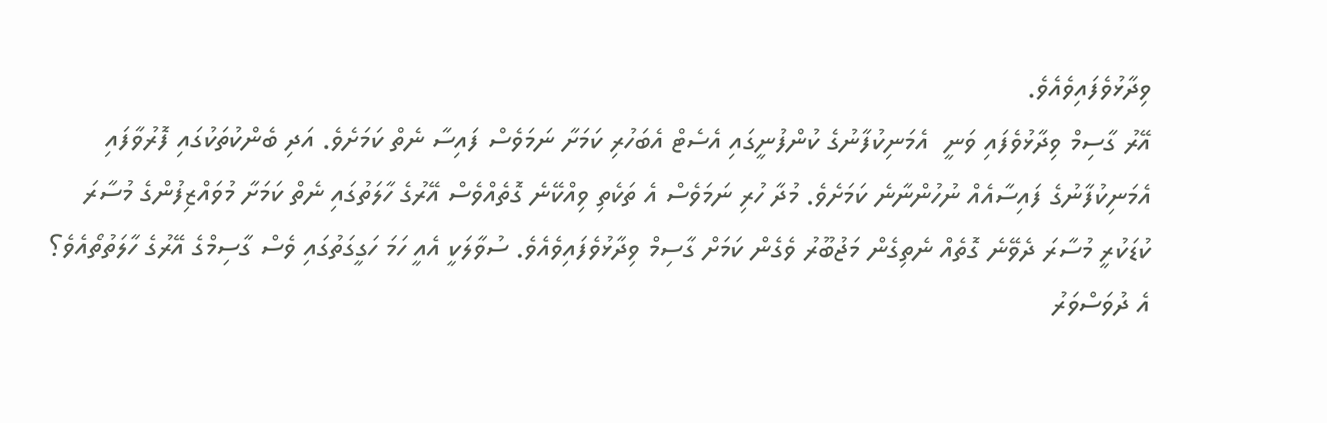ވިދާޅުވެފައިވެއެވެ.
އޭރު ގާސިމް ވިދާޅުވެފައި ވަނީ  އެމަނިކުފާނުގެ ކުންފުނީގައި އެސެޓް އެބަހުރި ކަމަށާ ނަމަވެސް ފައިސާ ނެތް ކަމަށެވެ. އަދި ބެންކުތަކުގައި ފޮރުވާފައި އެމަނިކުފާނުގެ ފައިސާއެއް ނުހުންނާނެ ކަމަށެވެ. މުދާ ހުރި ނަމަވެސް އެ ތަކެތި ވިއްކޭނެ ގޮތެއްވެސް އޭރުގެ ހާލަތުގައި ނެތް ކަމަށާ މުވައްޒިފުންގެ މުސާރަ ކުޑަކުރީ މުސާރަ ދެވޭނެ ގޮތެއް ނެތިގެން މަޖުބޫރު ވެގެން ކަމަށް ގާސިމް ވިދާޅުވެފައިވެއެވެ. ސުވާލަކީ އެއީ ހަމަ ހަގީގަތުގައި ވެސް ގާސިމްގެ އޭރުގެ ހާލަތުތޯއެވެ؟ އެ ދުވަސްވަރު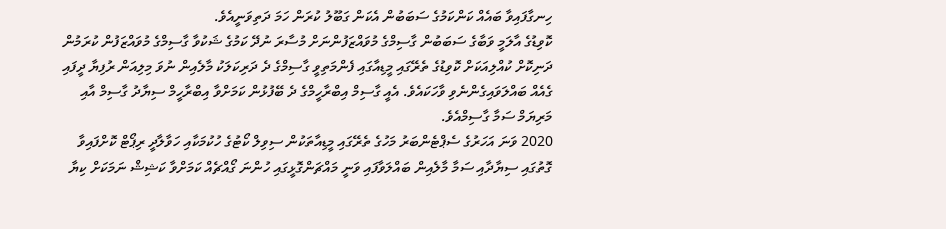ހިނގާފައިވާ ބައެއް ކަންކަމުގެ ސަބަބުން އެކަން ގަބޫލު ކުރަން ހަމަ ދަތިވަނީއެވެ.
ކޮވިޑުގެ އާލަމީ ވަބާގެ ސަބަބުން ގާސިމްގެ މުވައްޒަފުންނަށް މުސާރަ ނުދޭ ކަމުގެ ޝަކުވާ ގާސިމްގެ މުވައްޒަފުން ކުރަމުން ދަނިކޮށް ކުއްލިއަކަށް ކޮވިޑުގެ ތެރޭގައި މީޑިއާގައި ފެންމަތިވީ ގާސިމްގެ ދެ ދަރިކަލަކު މާލެއިން ނުވަ މިލިއަން ރުފިޔާ ދީފައި ގެއެއް ބައްލަވައިގެންނެވި ވާހަކައެވެ. އެއީ ގާސިމް އިބްރާހީމްގެ ދެ ބޭފުޅުން ކަމަށްވާ އިބްރާހީމް ސިޔާދު ގާސިމް އާއި މަރިޔަމް ސަމާ ގާސިމްއެވެ.
2020 ވަނަ އަހަރުގެ ސެޕްޓެންބަރު މަހުގެ ތެރޭގައި މީޑިއާތަކުން ސިވިލް ކޯޓުގެ ހުކުމަކާއި ހަވާލާދީ ރިޕޯޓް ކޮށްފައިވާ ގޮތުގައި ސިޔާދާއި ސަމާ މާލެއިން ބައްލަވާފައި ވަނީ މައްޗަންގޮޅީގައި ހުންނަ ގޯއްޗެއް ކަމަށްވާ ކަޝިޝް ނަމަކަށް ކިޔާ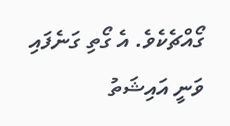ގޯއްޗެކެވެ. އެ ގޯތި ގަނެފައި ވަނީ އައިޝަތު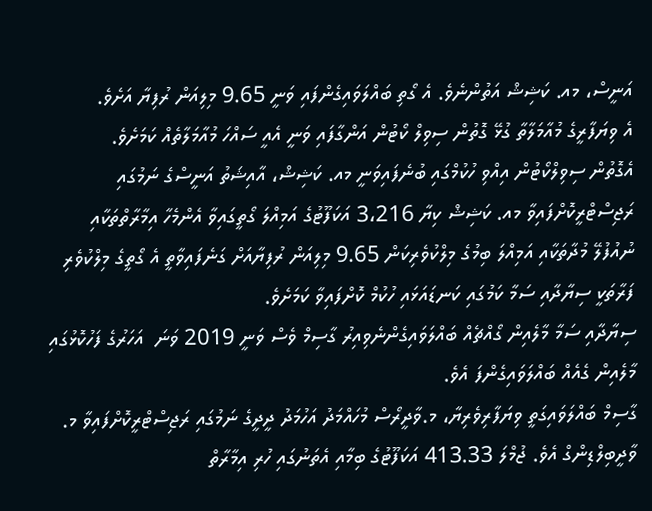އަނީސް، މއ. ކަޝިޝް އަތުންނެވެ. އެ ގޯތި ބައްލަވައިގެންފައި ވަނީ 9.65 މިލިއަން ރުފިޔާ އަށެވެ.
އެ ވިޔަފާރީގެ މުއާމަލާތާ ގުޅޭ ގޮތުން ސިވިލް ކޯޓުން އަންގާފައި ވަނީ އެއީ ސައްހަ މުއާމަލާތެއް ކަމަށެވެ.
އެގޮތުން ސިވިލްކޯޓުން އިއްވި ހުކުމްގައި ބުނެފައިވަނީ މއ. ކަޝިޝް، އާއިޝަތު އަނީސްގެ ނަމުގައި ރަޖިސްޓްރީކޮށްފައިވާ މއ. ކަޝިޝް ކިޔާ 3،216 އަކަފޫޓުގެ އަމިއްލަ ގޯތީގައިވާ އެންމެހާ އިމާރާތްތަކާއި ނުއުފުލޭ މުދާތަކާއި އަމިއްލަ ބިމުގެ މިލްކުވެރިކަން 9.65 މިލިއަން ރުފިޔާއަށް ގަނެފައިވާތީ އެ ގޯތީގެ މިލްކުވެރި ފަރާތަކީ ސިޔާދާއި ސަމާ ކަމުގައި ކަނޑައަޅައި ހުކުމް ކޮށްފައިވާ ކަމަށެވެ.
ސިޔާދާއި ސަމާ މާލެއިން ގޯއްޗެއް ބައްލަވައިގެންނެވިއިރު ގާސިމް ވެސް ވަނީ 2019 ވަނަ  އަހަރުގެ ފަހުކޮޅުގައި މާލެއިން ގެއެއް ބައްލަވައިގެންފަ އެވެ.
ގާސިމް ބައްލަވައިގަތީ ވިޔަފާރިވެރިޔާ، މ.ވާދީރޯސް މުހައްމަދު އަހުމަދު ދީދީގެ ނަމުގައި ރަޖިސްޓްރީކޮށްފައިވާ މ. ވާދީބިލްޑިންގް އެވެ. ޖުމްލަ 413.33 އަކަފޫޓުގެ ބިމާއި އެތަނުގައި ހުރި އިމާރާތް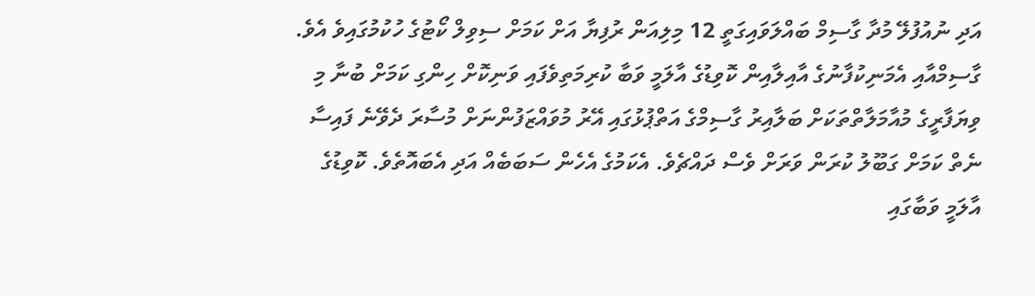އަދި ނުއުފުލޭ މުދާ ގާސިމް ބައްލަވައިގަތީ 12 މިލިއަން ރުފިޔާ އަށް ކަމަށް ސިވިލް ކޯޓުގެ ހުކުމުގައިވެ އެވެ.
ގާސިމްއާއި އެމަނިކުފާނުގެ އާއިލާއިން ކޮވިޑުގެ އާލަމީ ވަބާ ކުރިމަތިވެފައި ވަނިކޮށް ހިންގި ކަމަށް ބުނާ މި ވިޔަފާރީގެ މުއާމަލާތްތަކަށް ބަލާއިރު ގާސިމްގެ އަތްޕުޅުގައި އޭރު މުވައްޒަފުންނަށް މުސާރަ ދެވޭނެ ފައިސާ ނެތް ކަމަށް ގަބޫލު ކުރަން ވަރަށް ވެސް ދައްޗެވެ. އެކަމުގެ އެހެން ސަބަބެއް އަދި އެބައޮތެވެ. ކޮވިޑުގެ އާލަމީ ވަބާގައި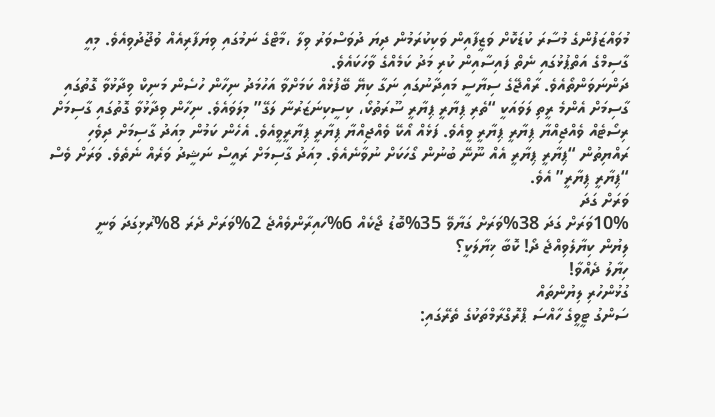މުވައްޒަފުންގެ މުސާރަ ކުޑަކޮށް ވަޒީފާއިން ވަކިކުރަމުން ދިޔަ ދުވަސްވަރު ވިލާ ،މާޓްގެ ނަމުގައި ވިޔަފާރިއެއް ވުޖޫދުވިއެވެ. މިއީ ގާސިމްގެ އަތްޕުޅުގައި ނެތް ފައިސާއިން ކުރި މަދު ކަމެއްގެ ވާހަކައެވެ.
ދަންނަވަންތޯއެވެ. ރާއްޖޭގެ ސިޔާސީ މައިދާނުގައި ނަގާ ކިޔޭ ބޭފުޅެއް ކަމަށްވާ އަހުމަދު ނިހާން ހުސެން މަނިކް ވިދާޅުވާ ގޮތުގައި ގާސިމަށް އެންމެ ރީތި ލަވައަކީ “ތެރި ޕިޔާރީ ޕިޔާރީ ސޫރަތުކޯ، ކިސީކިނަޒަރުނާ ލަގޭ” މިލަވައެވެ. ނިހާން ވިދާޅުވާ ގޮތުގައި ގާސިމަށް ރިސޯޓެއް ވެއްޖިއްޔާ ޕިޔާރީ ޕިޔާރީ ވީއެވެ. ފަޅެއް އޯކޭ ވެއްޖިއްޔާ ޕިޔާރީ ޕިޔާރީވީއެވެ. އެހެން ކަމުން މިއަދު ގާސިމަށް ދިވެހި ރައްޔިތުން “ޕިޔާރީ ޕިޔާރީ އެއް ނޫނޭ ބުނުން ގޯހަކަށް ނުވާނެއެވެ. މިއަދު ގާސިމަށް ރައީސް ނަޝީދު ވަރެއް ނެތެވެ. ވަރަށް ވެސް “ޕިޔާރީ ޕިޔާރީ” އެވެ.
ވަރަށް ގަދަ
10%ވަރަށް ގަދަ 38%ވަރަށް ގަޔާވޭ 35%ބޮޑު ޖޯކެއް 6%ހައިރާންވެއްޖެ 2%ވަރަށް ދެރަ 8%ރުޅިގަދަ ވަނީ
ލިޔުން ކިޔާލެވިއްޖެ ދޯ! ކޮބާ ޚިޔާލަކީ؟
ހިޔާލު ދެއްވާ!
ގުޅުންހުރި ލިޔުންތައް
ސަންގު ޓީވީގެ ހާއްސަ ޕްރޮގްރާމްތަކުގެ ތެރޭގައި: